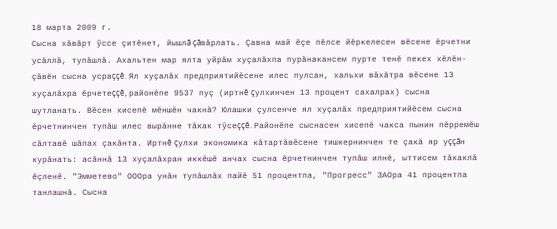18 марта 2009 г.
Сысна хăвăрт ỹссе çитĕнет, йышлă çăвăрлать. Çавна май ĕçе пĕлсе йĕркелесен вĕсене ĕрчетни усăллă, тупăшлă. Ахальтен мар ялта уйрăм хуçалăхпа пурăнакансем пурте тенĕ пекех хĕлĕн-çăвĕн сысна усраççĕ. Ял хуçалăх предприятийĕсене илес пулсан, хальхи вăхăтра вĕсене 13 хуçалăхра ĕрчетеççĕ, районĕпе 9537 пуç (иртнĕ çулхинчен 13 процент сахалрах) сысна шутланать. Вĕсен хисепĕ мĕншĕн чакнă? Юлашки çулсенче ял хуçалăх предприятийĕсем сысна ĕрчетнинчен тупăш илес вырăнне тăкак тỹсеççĕ. Районĕпе сыснасен хисепĕ чакса пынин пĕрремĕш сăлтавĕ шăпах çакăнта. Иртнĕ çулхи экономика кăтартăвĕсене тишкернинчен те çакă яр уççăн курăнать: асăннă 13 хуçалăхран иккĕшĕ анчах сысна ĕрчетнинчен тупăш илнĕ, ыттисем тăкаклă ĕçленĕ. "Эмметево" ОООра унăн тупăшлăх пайĕ 51 процентпа, "Прогресс" ЗАОра 41 процентпа танлашнă. Сысна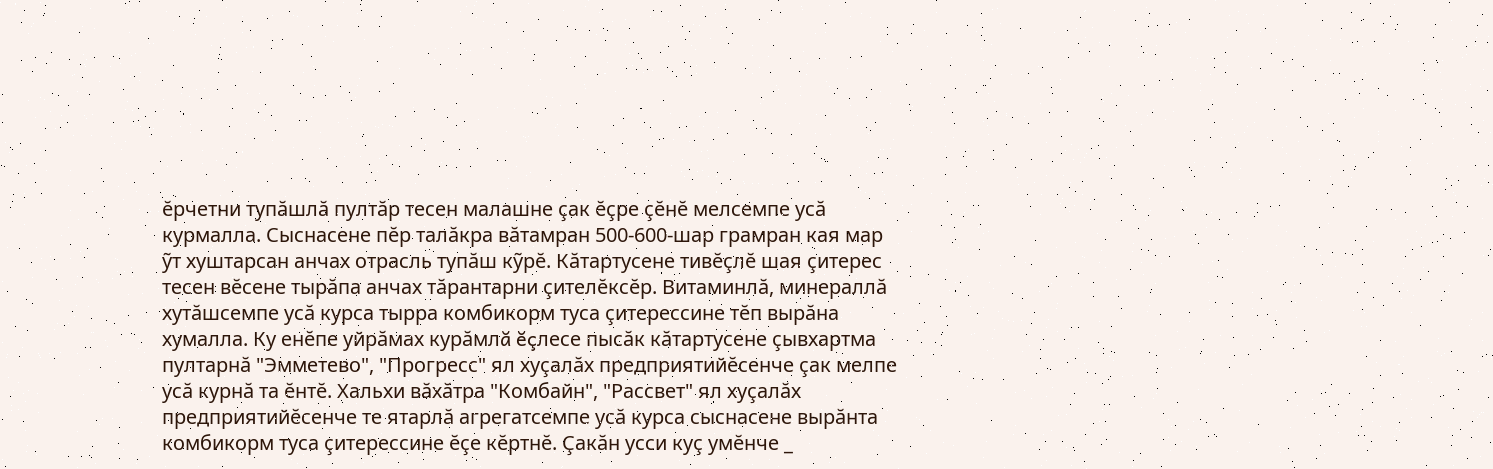ĕрчетни тупăшлă пултăр тесен малашне çак ĕçре çĕнĕ мелсемпе усă курмалла. Сыснасене пĕр талăкра вăтамран 500-600-шар грамран кая мар ỹт хуштарсан анчах отрасль тупăш кỹрĕ. Кăтартусене тивĕçлĕ шая çитерес тесен вĕсене тырăпа анчах тăрантарни çителĕксĕр. Витаминлă, минераллă хутăшсемпе усă курса тырра комбикорм туса çитерессине тĕп вырăна хумалла. Ку енĕпе уйрăмах курăмлă ĕçлесе пысăк кăтартусене çывхартма пултарнă "Эмметево", "Прогресс" ял хуçалăх предприятийĕсенче çак мелпе усă курнă та ĕнтĕ. Хальхи вăхăтра "Комбайн", "Рассвет" ял хуçалăх предприятийĕсенче те ятарлă агрегатсемпе усă курса сыснасене вырăнта комбикорм туса çитерессине ĕçе кĕртнĕ. Çакăн усси куç умĕнче _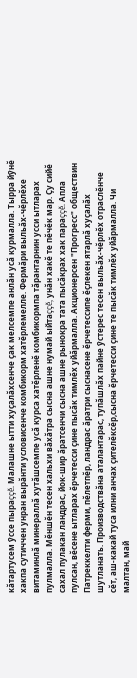кăтартусем ỹссе пыраççĕ. Малашне ытти хуçалăхсенче çак мелсемпе анлăн усă курмалла. Тырра йỹнĕ хакпа сутиччен унран вырăнти условисенче комбикорм хатĕрлемелле. Фермăри выльăх-чĕрлĕхе витаминлă минераллă хутăшсемпе усă курса хатĕрленĕ комбикормпа тăрантарнин усси ытларах пулмалла. Мĕншĕн тесен хальхи вăхăтра сысна ашне нумай ыйтаççĕ, унăн хакĕ те пĕчĕк мар. Çу сийĕ сахал пулакан ландрас, йок-шир ăратсенчи сысна ашне рынокра тата пысăкрах хак параççĕ. Апла пулсан, вĕсене ытларах ĕрчетесси çине пысăк тимлĕх уйăрмалла. Акционерсен "Прогресс" обществин Патреккелти ферми, пĕлетпĕр, ландрас ăратри сыснасене ĕрчетессипе ĕçлекен ятарлă хуçалăх шутланать. Производствăна аталантарас, тупăшлăх пайне ỹстерес тесен выльăх-чĕрлĕх отраслĕнче сĕт, аш-какай туса илни анчах çителĕксĕр,сысна ĕрчетесси çине те пысăк тимлĕх уйăрмалла. Чи малтан, май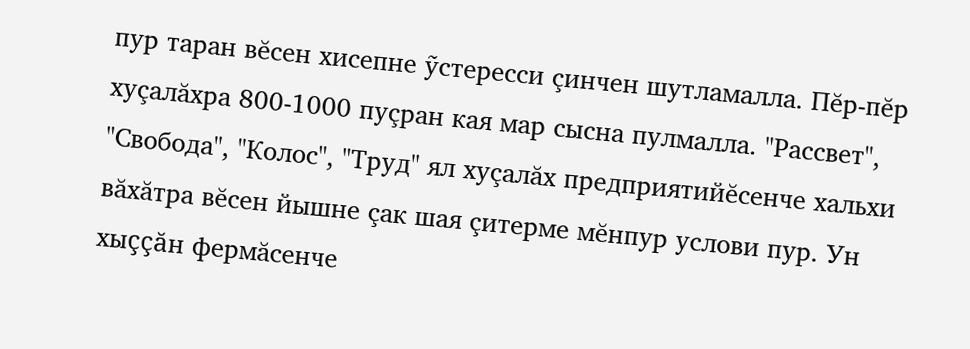пур таран вĕсен хисепне ỹстересси çинчен шутламалла. Пĕр-пĕр хуçалăхра 800-1000 пуçран кая мар сысна пулмалла. "Рассвет", "Свобода", "Колос", "Труд" ял хуçалăх предприятийĕсенче хальхи вăхăтра вĕсен йышне çак шая çитерме мĕнпур услови пур. Ун хыççăн фермăсенче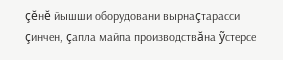çĕнĕ йышши оборудовани вырнаçтарасси çинчен, çапла майпа производствăна ỹстерсе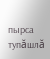пырса тупăшлă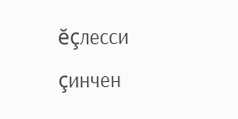ĕçлесси çинчен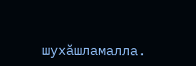шухăшламалла.